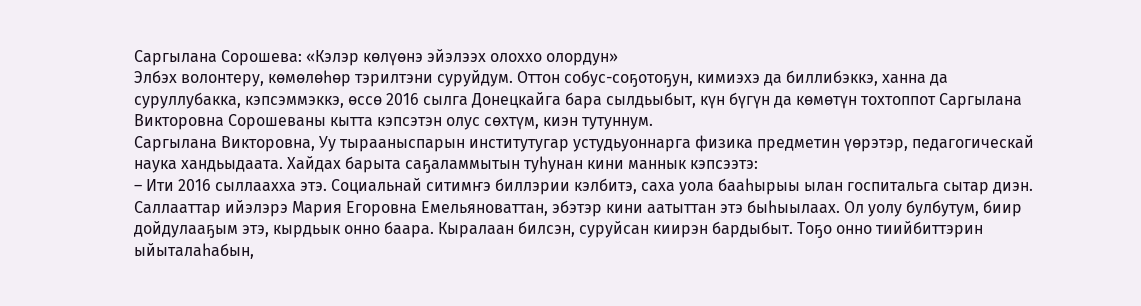Саргылана Сорошева: «Кэлэр көлүөнэ эйэлээх олоххо олордун»
Элбэх волонтеру, көмөлөһөр тэрилтэни суруйдум. Оттон собус-соҕотоҕун, кимиэхэ да биллибэккэ, ханна да суруллубакка, кэпсэммэккэ, өссө 2016 сылга Донецкайга бара сылдьыбыт, күн бүгүн да көмөтүн тохтоппот Саргылана Викторовна Сорошеваны кытта кэпсэтэн олус сөхтүм, киэн тутуннум.
Саргылана Викторовна, Уу тырааныспарын институтугар устудьуоннарга физика предметин үөрэтэр, педагогическай наука хандьыдаата. Хайдах барыта саҕаламмытын туһунан кини маннык кэпсээтэ:
– Ити 2016 сыллаахха этэ. Социальнай ситимҥэ биллэрии кэлбитэ, саха уола бааһырыы ылан госпитальга сытар диэн. Саллааттар ийэлэрэ Мария Егоровна Емельяноваттан, эбэтэр кини аатыттан этэ быһыылаах. Ол уолу булбутум, биир дойдулааҕым этэ, кырдьык онно баара. Кыралаан билсэн, суруйсан киирэн бардыбыт. Тоҕо онно тиийбиттэрин ыйыталаһабын,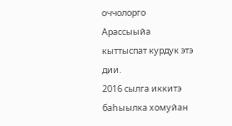оччолорго Арассыыйа кыттыспат курдук этэ дии.
2016 сылга иккитэ баһыылка хомуйан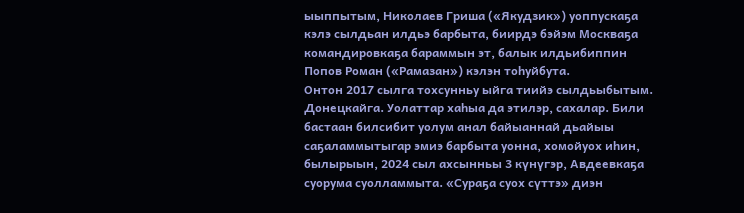ыыппытым, Николаев Гриша («Якудзик») уоппускаҕа кэлэ сылдьан илдьэ барбыта, биирдэ бэйэм Москваҕа командировкаҕа бараммын эт, балык илдьибиппин Попов Роман («Рамазан») кэлэн тоһуйбута.
Онтон 2017 сылга тохсунньу ыйга тиийэ сылдьыбытым. Донецкайга. Уолаттар хаһыа да этилэр, сахалар. Били бастаан билсибит уолум анал байыаннай дьайыы саҕаламмытыгар эмиэ барбыта уонна, хомойуох иһин, былырыын, 2024 сыл ахсынньы 3 күнүгэр, Авдеевкаҕа суорума суолламмыта. «Сураҕа суох сүттэ» диэн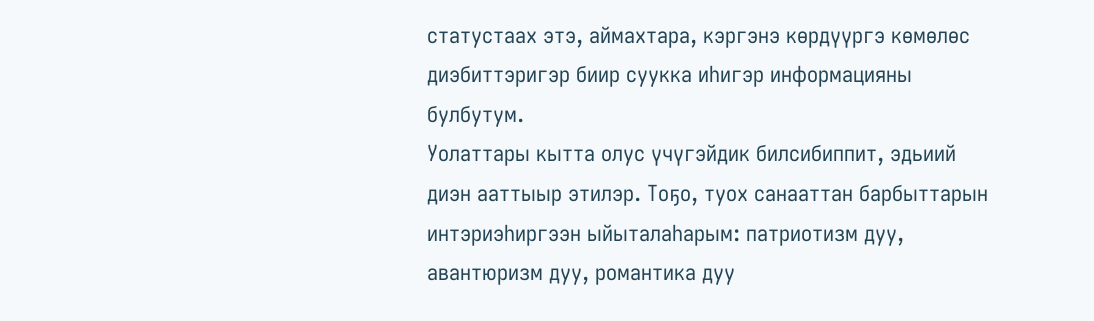статустаах этэ, аймахтара, кэргэнэ көрдүүргэ көмөлөс диэбиттэригэр биир суукка иһигэр информацияны булбутум.
Уолаттары кытта олус үчүгэйдик билсибиппит, эдьиий диэн ааттыыр этилэр. Тоҕо, туох санааттан барбыттарын интэриэһиргээн ыйыталаһарым: патриотизм дуу, авантюризм дуу, романтика дуу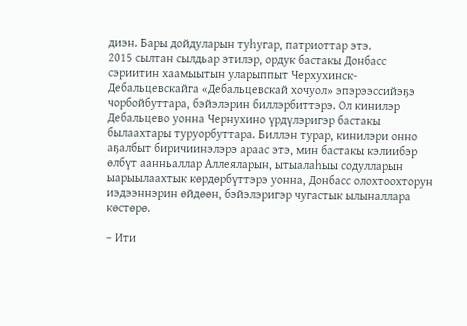диэн. Бары дойдуларын туһугар, патриоттар этэ.
2015 сылтан сылдьар этилэр, ордук бастакы Донбасс сэриитин хаамыытын уларыппыт Черхухинск-Дебальцевскайга «Дебальцевскай хочуол» эпэрээссийэҕэ чорбойбуттара, бэйэлэрин биллэрбиттэрэ. Ол кинилэр Дебальцево уонна Чернухино үрдүлэригэр бастакы былаахтары туруорбуттара. Биллэн турар, кинилэри онно аҕалбыт биричиинэлэрэ араас этэ, мин бастакы кэлиибэр өлбүт аанньаллар Аллеяларын, ытыалаһыы содулларын ыарыылаахтык көрдөрбүттэрэ уонна, Донбасс олохтоохторун иэдээннэрин өйдөөн, бэйэлэригэр чугастык ылыналлара көстөрө.

– Ити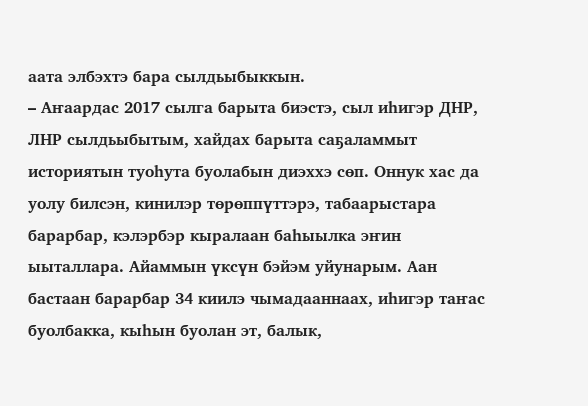аата элбэхтэ бара сылдьыбыккын.
– Аҥаардас 2017 сылга барыта биэстэ, сыл иһигэр ДНР, ЛНР сылдьыбытым, хайдах барыта саҕаламмыт историятын туоһута буолабын диэххэ сөп. Оннук хас да уолу билсэн, кинилэр төрөппүттэрэ, табаарыстара барарбар, кэлэрбэр кыралаан баһыылка эҥин ыыталлара. Айаммын үксүн бэйэм уйунарым. Аан бастаан барарбар 34 киилэ чымадааннаах, иһигэр таҥас буолбакка, кыһын буолан эт, балык,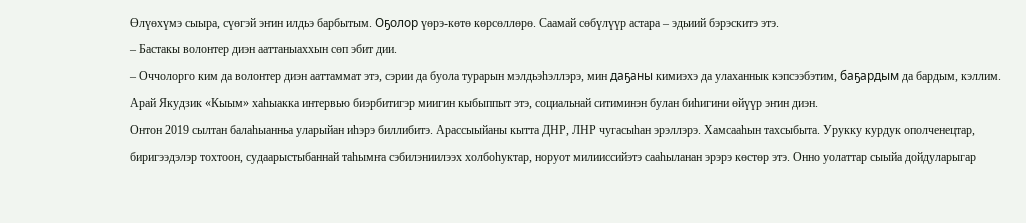Өлүөхүмэ сыыра, сүөгэй эҥин илдьэ барбытым. Оҕолор үөрэ-көтө көрсөллөрө. Саамай сөбүлүүр астара – эдьиий бэрэскитэ этэ.
– Бастакы волонтер диэн ааттаныаххын сөп эбит дии.
– Оччолорго ким да волонтер диэн ааттаммат этэ, сэрии да буола турарын мэлдьэһэллэрэ, мин даҕаны кимиэхэ да улаханнык кэпсээбэтим, баҕардым да бардым, кэллим. Арай Якудзик «Кыым» хаһыакка интервью биэрбитигэр миигин кыбыппыт этэ, социальнай ситиминэн булан биһигини өйүүр эҥин диэн.
Онтон 2019 сылтан балаһыанньа уларыйан иһэрэ биллибитэ. Арассыыйаны кытта ДНР, ЛНР чугасыһан эрэллэрэ. Хамсааһын тахсыбыта. Урукку курдук ополченецтар, биригээдэлэр тохтоон, судаарыстыбаннай таһымҥа сэбилэниилээх холбоһуктар, норуот милииссийэтэ сааһыланан эрэрэ көстөр этэ. Онно уолаттар сыыйа дойдуларыгар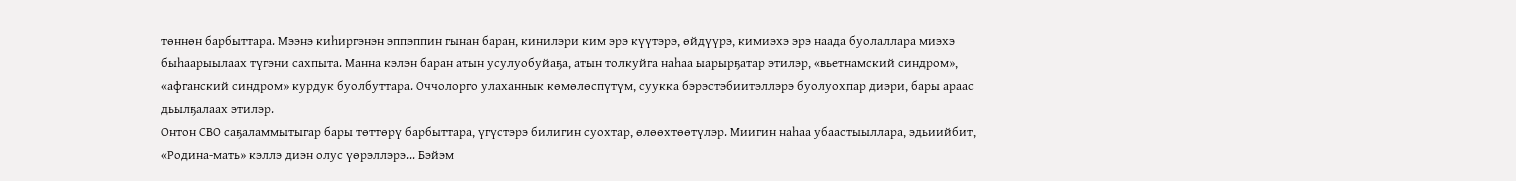төннөн барбыттара. Мээнэ киһиргэнэн эппэппин гынан баран, кинилэри ким эрэ күүтэрэ, өйдүүрэ, кимиэхэ эрэ наада буолаллара миэхэ быһаарыылаах түгэни сахпыта. Манна кэлэн баран атын усулуобуйаҕа, атын толкуйга наһаа ыарырҕатар этилэр, «вьетнамский синдром», «афганский синдром» курдук буолбуттара. Оччолорго улаханнык көмөлөспүтүм, суукка бэрэстэбиитэллэрэ буолуохпар диэри, бары араас дьылҕалаах этилэр.
Онтон СВО саҕаламмытыгар бары төттөрү барбыттара, үгүстэрэ билигин суохтар, өлөөхтөөтүлэр. Миигин наһаа убаастыыллара, эдьиийбит, «Родина-мать» кэллэ диэн олус үөрэллэрэ... Бэйэм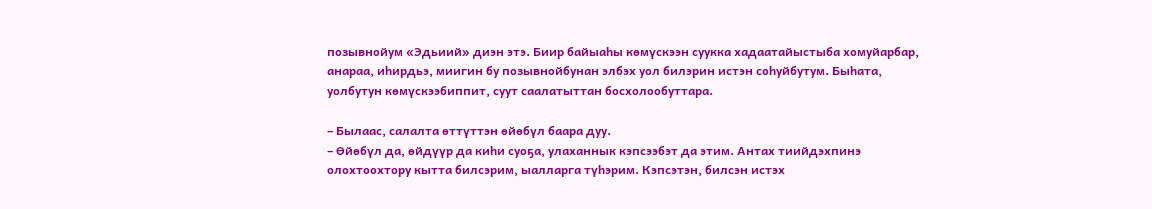позывнойум «Эдьиий» диэн этэ. Биир байыаһы көмүскээн суукка хадаатайыстыба хомуйарбар, анараа, иһирдьэ, миигин бу позывнойбунан элбэх уол билэрин истэн соһуйбутум. Быһата, уолбутун көмүскээбиппит, суут саалатыттан босхолообуттара.

– Былаас, салалта өттүттэн өйөбүл баара дуу.
– Өйөбүл да, өйдүүр да киһи суоҕа, улаханнык кэпсээбэт да этим. Антах тиийдэхпинэ олохтоохтору кытта билсэрим, ыалларга түһэрим. Кэпсэтэн, билсэн истэх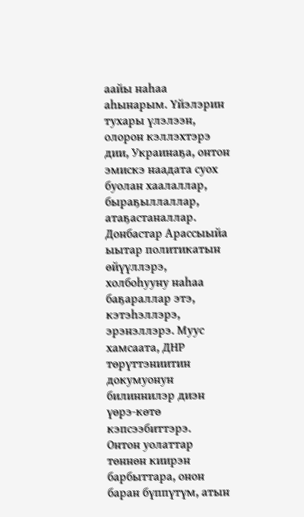аайы наһаа аһынарым. Үйэлэрин тухары үлэлээн, олорон кэллэхтэрэ дии, Украинаҕа, онтон эмискэ наадата суох буолан хаалаллар, быраҕыллаллар, атаҕастаналлар. Донбастар Арассыыйа ыытар политикатын өйүүллэрэ, холбоһууну наһаа баҕараллар этэ, кэтэһэллэрэ, эрэнэллэрэ. Муус хамсаата, ДНР төрүттэниитин докумуонун билиннилэр диэн үөрэ-көтө кэпсээбиттэрэ.
Онтон уолаттар төннөн киирэн барбыттара, онон баран бүппүтүм, атын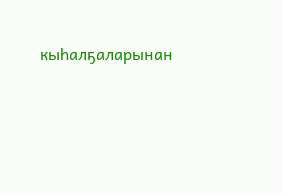кыһалҕаларынан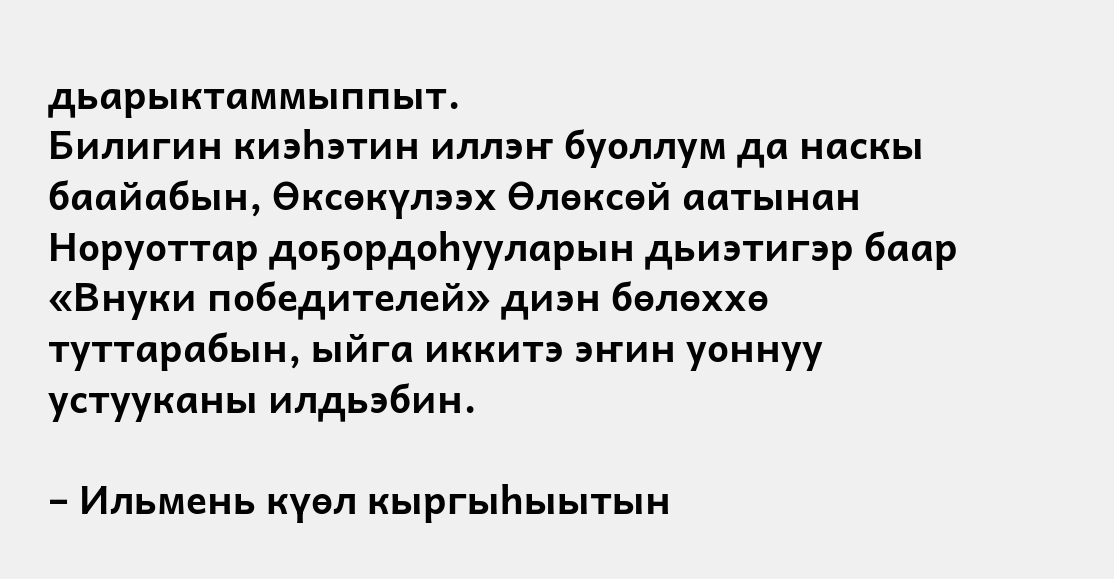дьарыктаммыппыт.
Билигин киэһэтин иллэҥ буоллум да наскы баайабын, Өксөкүлээх Өлөксөй аатынан Норуоттар доҕордоһууларын дьиэтигэр баар «Внуки победителей» диэн бөлөххө туттарабын, ыйга иккитэ эҥин уоннуу устууканы илдьэбин.

– Ильмень күөл кыргыһыытын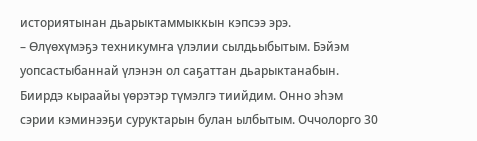историятынан дьарыктаммыккын кэпсээ эрэ.
– Өлүөхүмэҕэ техникумҥа үлэлии сылдьыбытым. Бэйэм уопсастыбаннай үлэнэн ол саҕаттан дьарыктанабын.
Биирдэ кыраайы үөрэтэр түмэлгэ тиийдим. Онно эһэм сэрии кэминээҕи суруктарын булан ылбытым. Оччолорго 30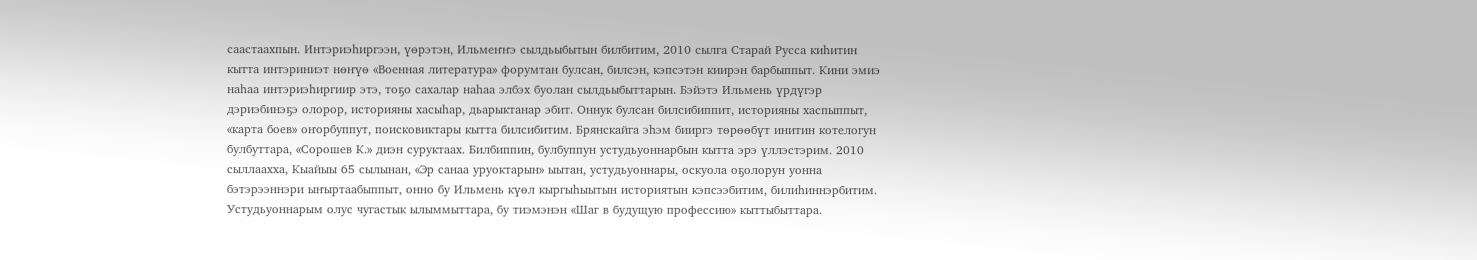саастаахпын. Интэриэһиргээн, үөрэтэн, Ильмеҥҥэ сылдьыбытын билбитим, 2010 сылга Старай Русса киһитин кытта интэриниэт нөҥүө «Военная литература» форумтан булсан, билсэн, кэпсэтэн киирэн барбыппыт. Кини эмиэ наһаа интэриэһиргиир этэ, тоҕо сахалар наһаа элбэх буолан сылдьыбыттарын. Бэйэтэ Ильмень үрдүгэр дэриэбинэҕэ олорор, историяны хасыһар, дьарыктанар эбит. Оннук булсан билсибиппит, историяны хаспыппыт, «карта боев» оҥорбуппут, поисковиктары кытта билсибитим. Брянскайга эһэм бииргэ төрөөбүт инитин котелогун булбуттара, «Сорошев К.» диэн суруктаах. Билбиппин, булбуппун устудьуоннарбын кытта эрэ үллэстэрим. 2010 сыллаахха, Кыайыы 65 сылынан, «Эр санаа уруоктарын» ыытан, устудьуоннары, оскуола оҕолорун уонна бэтэрээннэри ыҥыртаабыппыт, онно бу Ильмень күөл кыргыһыытын историятын кэпсээбитим, билиһиннэрбитим. Устудьуоннарым олус чугастык ылыммыттара, бу тиэмэнэн «Шаг в будущую профессию» кыттыбыттара.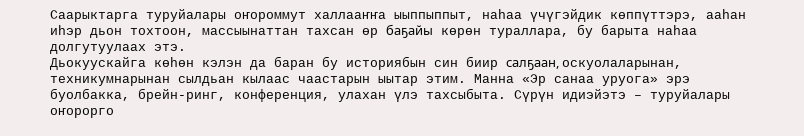Саарыктарга туруйалары оҥороммут халлааҥҥа ыыппыппыт, наһаа үчүгэйдик көппүттэрэ, ааһан иһэр дьон тохтоон, массыынаттан тахсан өр баҕайы көрөн тураллара, бу барыта наһаа долгутуулаах этэ.
Дьокуускайга көһөн кэлэн да баран бу историябын син биир салҕаан, оскуолаларынан, техникумнарынан сылдьан кылаас чаастарын ыытар этим. Манна «Эр санаа уруога» эрэ буолбакка, брейн-ринг, конференция, улахан үлэ тахсыбыта. Сүрүн идиэйэтэ – туруйалары оҥорорго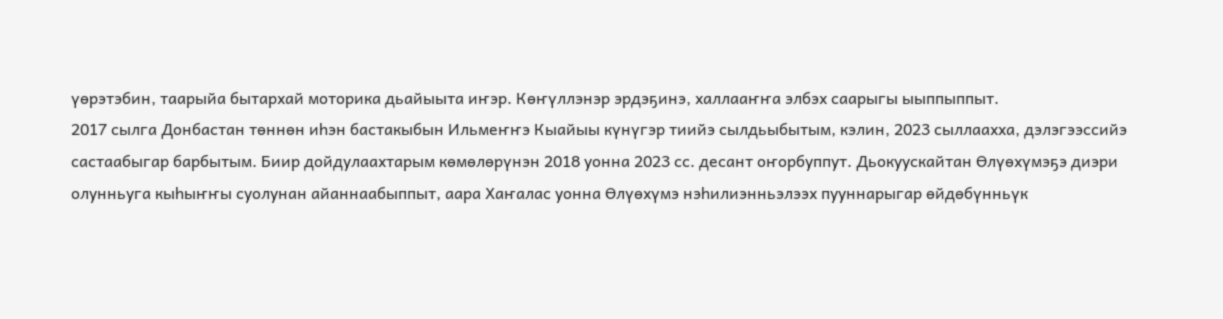үөрэтэбин, таарыйа бытархай моторика дьайыыта иҥэр. Көҥүллэнэр эрдэҕинэ, халлааҥҥа элбэх саарыгы ыыппыппыт.
2017 сылга Донбастан төннөн иһэн бастакыбын Ильмеҥҥэ Кыайыы күнүгэр тиийэ сылдьыбытым, кэлин, 2023 сыллаахха, дэлэгээссийэ састаабыгар барбытым. Биир дойдулаахтарым көмөлөрүнэн 2018 уонна 2023 сс. десант оҥорбуппут. Дьокуускайтан Өлүөхүмэҕэ диэри олунньуга кыһыҥҥы суолунан айаннаабыппыт, аара Хаҥалас уонна Өлүөхүмэ нэһилиэнньэлээх пууннарыгар өйдөбүнньүк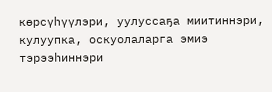көрсүһүүлэри, уулуссаҕа миитиннэри, кулуупка, оскуолаларга эмиэ тэрээһиннэри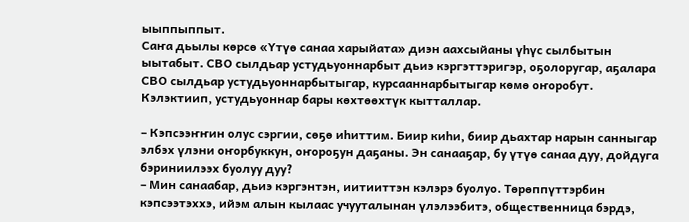ыыппыппыт.
Саҥа дьылы көрсө «Үтүө санаа харыйата» диэн аахсыйаны үһүс сылбытын ыытабыт. СВО сылдьар устудьуоннарбыт дьиэ кэргэттэригэр, оҕолоругар, аҕалара СВО сылдьар устудьуоннарбытыгар, курсааннарбытыгар көмө оҥоробут. Кэлэктиип, устудьуоннар бары көхтөөхтүк кытталлар.

– Кэпсээҥҥин олус сэргии, сөҕө иһиттим. Биир киһи, биир дьахтар нарын санныгар элбэх үлэни оҥорбуккун, оҥороҕун даҕаны. Эн санааҕар, бу үтүө санаа дуу, дойдуга бэриниилээх буолуу дуу?
– Мин санаабар, дьиэ кэргэнтэн, иитииттэн кэлэрэ буолуо. Төрөппүттэрбин кэпсээтэххэ, ийэм алын кылаас учууталынан үлэлээбитэ, общественница бэрдэ,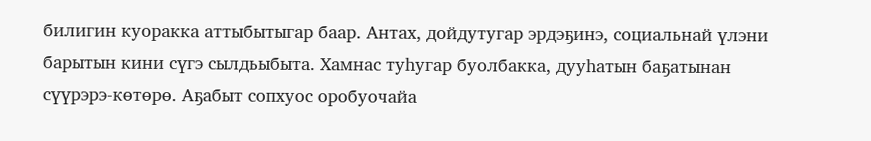билигин куоракка аттыбытыгар баар. Антах, дойдутугар эрдэҕинэ, социальнай үлэни барытын кини сүгэ сылдьыбыта. Хамнас туһугар буолбакка, дууһатын баҕатынан сүүрэрэ-көтөрө. Аҕабыт сопхуос оробуочайа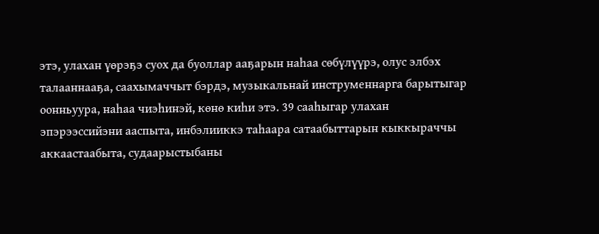этэ, улахан үөрэҕэ суох да буоллар ааҕарын наһаа сөбүлүүрэ, олус элбэх талааннааҕа, саахымаччыт бэрдэ, музыкальнай инструменнарга барытыгар оонньуура, наһаа чиэһинэй, көнө киһи этэ. 39 сааһыгар улахан эпэрээссийэни ааспыта, инбэлииккэ таһаара сатаабыттарын кыккыраччы аккаастаабыта, судаарыстыбаны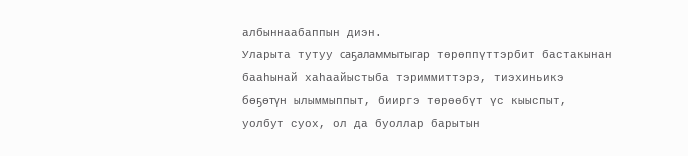албыннаабаппын диэн.
Уларыта тутуу саҕаламмытыгар төрөппүттэрбит бастакынан бааһынай хаһаайыстыба тэриммиттэрэ, тиэхиньикэ бөҕөтүн ылыммыппыт, бииргэ төрөөбүт үс кыыспыт, уолбут суох, ол да буоллар барытын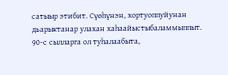сатыыр этибит. Сүөһүнэн, хортуоппуйунан дьарыктанар улахан хаһаайыстыбаламмыппыт. 90-с сылларга ол туһалаабыта,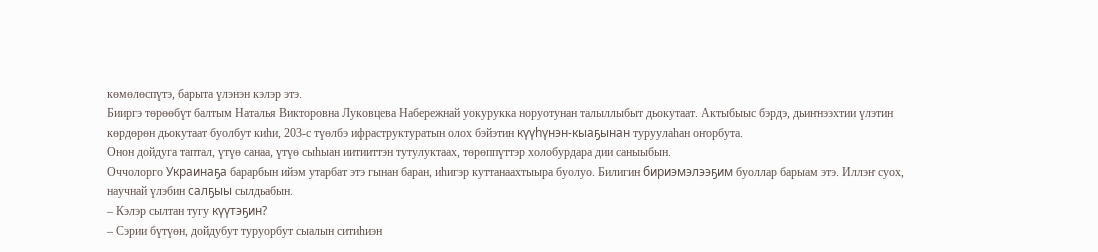көмөлөспүтэ, барыта үлэнэн кэлэр этэ.
Бииргэ төрөөбүт балтым Наталья Викторовна Луковцева Набережнай уокурукка норуотунан талыллыбыт дьокутаат. Актыбыыс бэрдэ, дьиҥнээхтии үлэтин көрдөрөн дьокутаат буолбут киһи, 203-с түөлбэ ифраструктуратын олох бэйэтин күүһүнэн-кыаҕынан туруулаһан оҥорбута.
Онон дойдуга таптал, үтүө санаа, үтүө сыһыан иитииттэн тутулуктаах, төрөппүттэр холобурдара дии саныыбын.
Оччолорго Украинаҕа барарбын ийэм утарбат этэ гынан баран, иһигэр куттанаахтыыра буолуо. Билигин бириэмэлээҕим буоллар барыам этэ. Иллэҥ суох, научнай үлэбин салҕыы сылдьабын.
– Кэлэр сылтан тугу күүтэҕин?
– Сэрии бүтүөн, дойдубут туруорбут сыалын ситиһиэн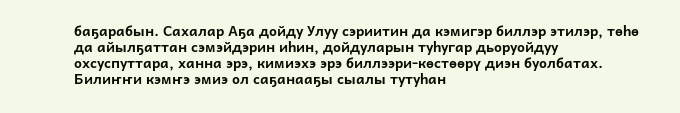баҕарабын. Сахалар Аҕа дойду Улуу сэриитин да кэмигэр биллэр этилэр, төһө да айылҕаттан сэмэйдэрин иһин, дойдуларын туһугар дьоруойдуу охсуспуттара, ханна эрэ, кимиэхэ эрэ биллээри-көстөөрү диэн буолбатах. Билиҥҥи кэмҥэ эмиэ ол саҕанааҕы сыалы тутуһан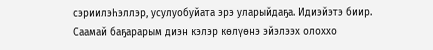сэриилэһэллэр, усулуобуйата эрэ уларыйдаҕа. Идиэйэтэ биир.
Саамай баҕарарым диэн кэлэр көлүөнэ эйэлээх олоххо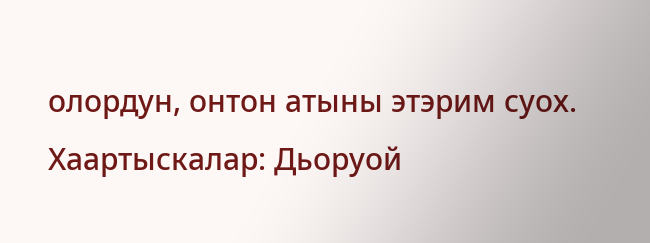олордун, онтон атыны этэрим суох.
Хаартыскалар: Дьоруой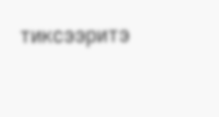тиксээритэ